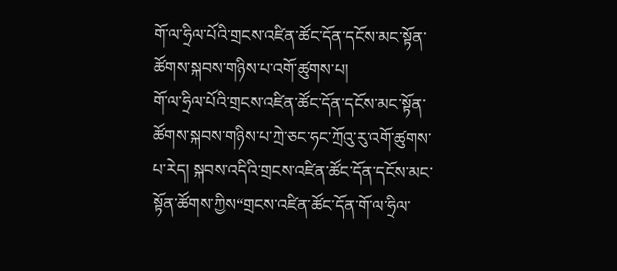གོ་ལ་ཧྲིལ་པོའི་གྲངས་འཛིན་ཚོང་དོན་དངོས་མང་སྟོན་ཚོགས་སྐབས་གཉིས་པ་འགོ་ཚུགས་པ།
གོ་ལ་ཧྲིལ་པོའི་གྲངས་འཛིན་ཚོང་དོན་དངོས་མང་སྟོན་ཚོགས་སྐབས་གཉིས་པ་ཀྲེ་ཅང་ཧང་ཀྲོའུ་རུ་འགོ་ཚུགས་པ་རེད། སྐབས་འདིའི་གྲངས་འཛིན་ཚོང་དོན་དངོས་མང་སྟོན་ཚོགས་ཀྱིས“གྲངས་འཛིན་ཚོང་དོན་གོ་ལ་ཧྲིལ་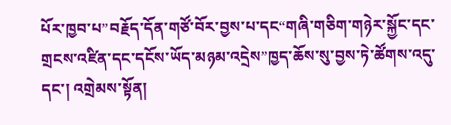པོར་ཁྱབ་པ”བརྗོད་དོན་གཙོ་བོར་བྱས་པ་དང“གཞི་གཅིག་གཉེར་སྐྱོང་དང་གྲངས་འཛིན་དང་དངོས་ཡོད་མཉམ་འདྲེས”ཁྱད་ཆོས་སུ་བྱས་ཏེ་ཚོགས་འདུ་དང་། འགྲེམས་སྟོན།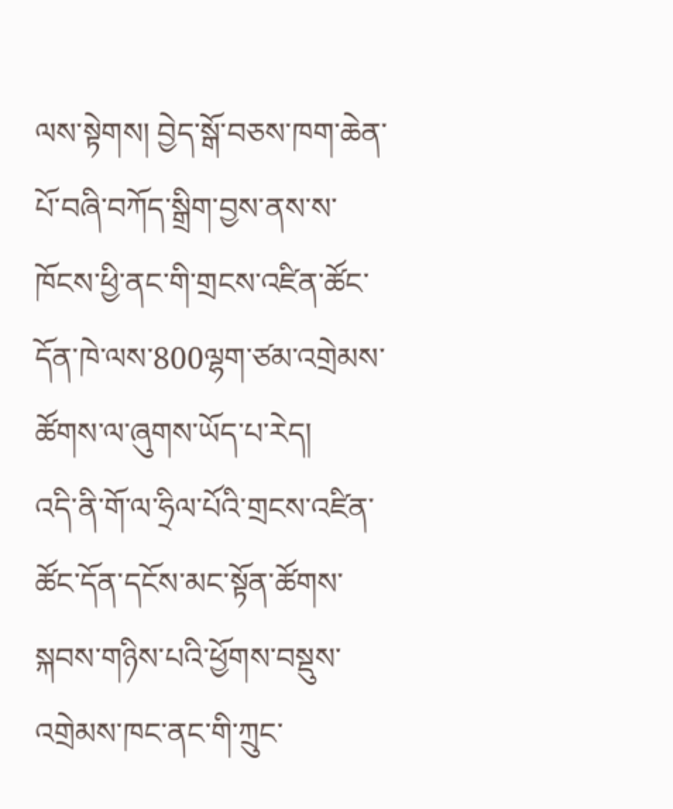ལས་སྟེགས། བྱེད་སྒོ་བཅས་ཁག་ཆེན་པོ་བཞི་བཀོད་སྒྲིག་བྱས་ནས་ས་ཁོངས་ཕྱི་ནང་གི་གྲངས་འཛིན་ཚོང་དོན་ཁེ་ལས་800ལྷག་ཙམ་འགྲེམས་ཚོགས་ལ་ཞུགས་ཡོད་པ་རེད།
འདི་ནི་གོ་ལ་ཧྲིལ་པོའི་གྲངས་འཛིན་ཚོང་དོན་དངོས་མང་སྟོན་ཚོགས་སྐབས་གཉིས་པའི་ཕྱོགས་བསྡུས་འགྲེམས་ཁང་ནང་གི་ཀྲུང་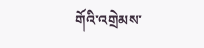གོའི་འགྲེམས་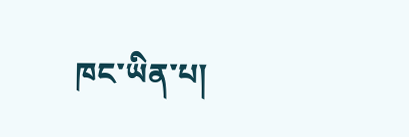ཁང་ཡིན་པ།